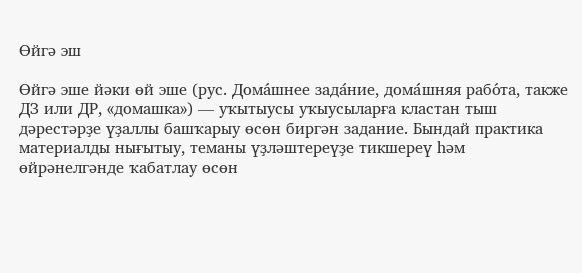Өйгә эш

Өйгә эше йәки өй эше (рус. Дома́шнее зада́ние, дома́шняя рабо́та, также ДЗ или ДР, «домашка») — уҡытыусы уҡыусыларға кластан тыш дәрестәрҙе үҙаллы башҡарыу өсөн биргән задание. Бындай практика материалды нығытыу, теманы үҙләштереүҙе тикшереү һәм өйрәнелгәнде ҡабатлау өсөн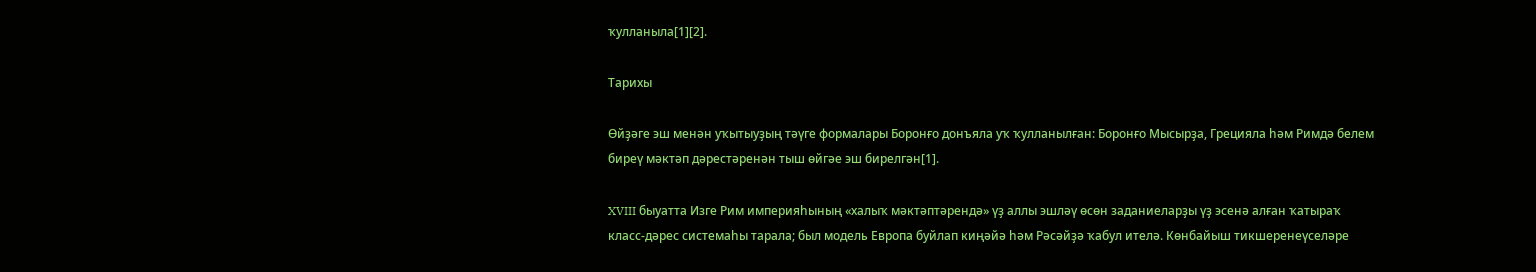ҡулланыла[1][2].

Тарихы

Өйҙәге эш менән уҡытыуҙың тәүге формалары Боронғо донъяла уҡ ҡулланылған: Боронғо Мысырҙа, Грецияла һәм Римдә белем биреү мәктәп дәрестәренән тыш өйгәе эш бирелгән[1].

XVIII быуатта Изге Рим империяһының «халыҡ мәктәптәрендә» үҙ аллы эшләү өсөн заданиеларҙы үҙ эсенә алған ҡатыраҡ класс‑дәрес системаһы тарала; был модель Европа буйлап киңәйә һәм Рәсәйҙә ҡабул ителә. Көнбайыш тикшеренеүселәре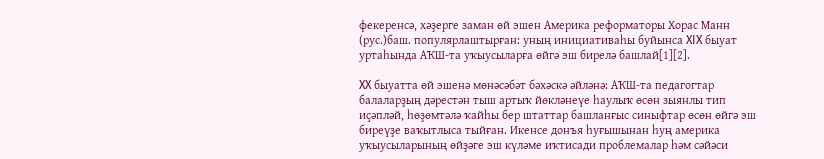фекеренсә, хәҙерге заман өй эшен Америка реформаторы Хорас Манн (рус.)баш. популярлаштырған: уның инициативаһы буйынса XIX быуат уртаһында АҠШ-та уҡыусыларға өйгә эш бирелә башлай[1][2].

XX быуатта өй эшенә мөнәсәбәт бәхәскә әйләнә: АҠШ-та педагогтар балаларҙың дәрестән тыш артыҡ йөкләнеүе һаулыҡ өсөн зыянлы тип иҫәпләй, һөҙөмтәлә ҡайһы бер штаттар башланғыс синыфтар өсөн өйгә эш биреүҙе ваҡытлыса тыйған. Икенсе донъя һуғышынан һуң америка уҡыусыларының өйҙәге эш күләме иҡтисади проблемалар һәм сәйәси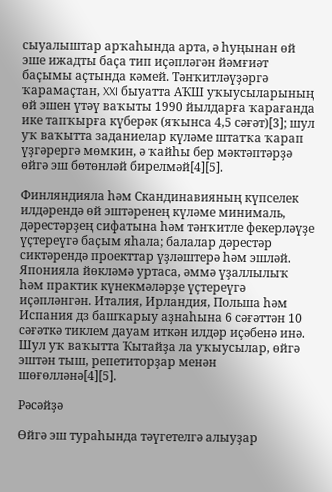сыуалыштар арҡаһында арта, ә һуңынан өй эше ижадты баҫа тип иҫәпләгән йәмғиәт баҫымы аҫтында кәмей. Тәнҡитләүҙәргә ҡарамаҫтан, XXI быуатта АҠШ уҡыусыларының өй эшен үтәү ваҡыты 1990 йылдарға ҡарағанда ике тапҡырға күберәк (яҡынса 4,5 сәғәт)[3]; шул уҡ ваҡытта заданиелар күләме штатҡа ҡарап үҙгәрергә мөмкин, ә ҡайһы бер мәктәптәрҙә өйгә эш бөтөнләй бирелмәй[4][5].

Финляндияла һәм Скандинавияның күпселек илдәрендә өй эштәренең күләме минималь, дәрестәрҙең сифатына һәм тәнҡитле фекерләүҙе үҫтереүгә баҫым яһала; балалар дәрестәр сиктәрендә проекттар үҙләштерә һәм эшләй. Японияла йөкләмә уртаса, әммә үҙаллылыҡ һәм практик күнекмәләрҙе үҫтереүгә иҫәпләнгән. Италия, Ирландия, Польша һәм Испания дз башҡарыу аҙнаһына 6 сәғәттән 10 сәғәткә тиклем дауам иткән илдәр иҫәбенә инә. Шул уҡ ваҡытта Ҡытайҙа ла уҡыусылар, өйгә эштән тыш, репетиторҙар менән шөғөлләнә[4][5].

Рәсәйҙә

Өйгә эш тураһында тәүгетелгә алыуҙар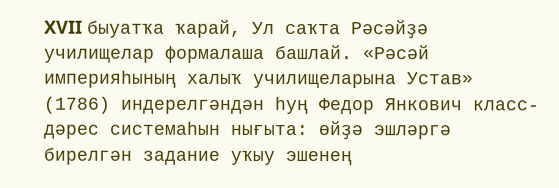XVII быуатҡа ҡарай, Ул саҡта Рәсәйҙә училищелар формалаша башлай. «Рәсәй империяһының халыҡ училищеларына Устав» (1786) индерелгәндән һуң Федор Янкович класс-дәрес системаһын нығыта: өйҙә эшләргә бирелгән задание уҡыу эшенең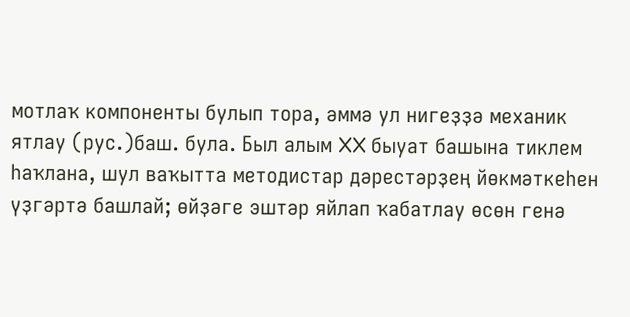мотлаҡ компоненты булып тора, әммә ул нигеҙҙә механик ятлау (рус.)баш. була. Был алым XX быуат башына тиклем һаҡлана, шул ваҡытта методистар дәрестәрҙең йөкмәткеһен үҙгәртә башлай; өйҙәге эштәр яйлап ҡабатлау өсөн генә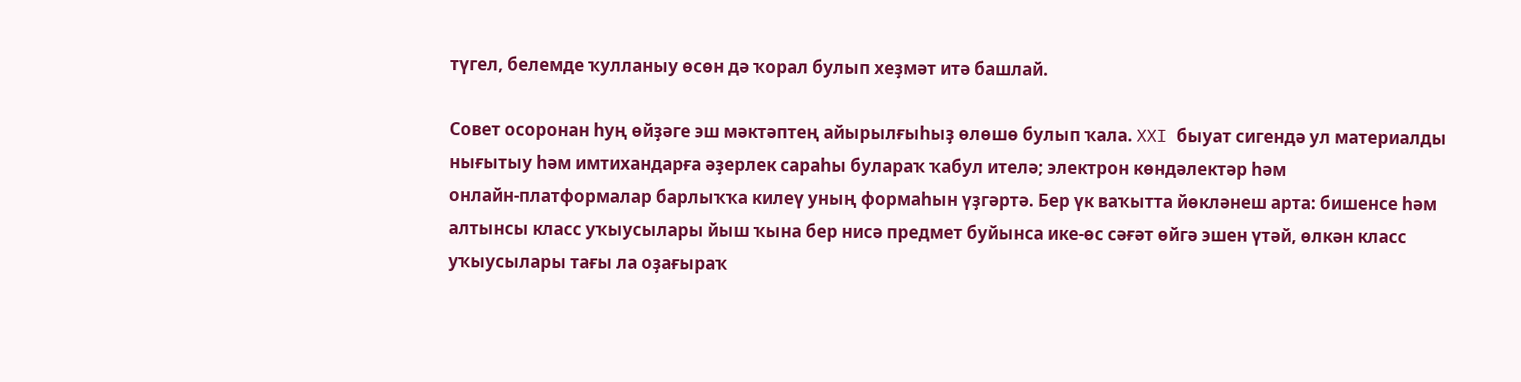түгел, белемде ҡулланыу өсөн дә ҡорал булып хеҙмәт итә башлай.

Совет осоронан һуң өйҙәге эш мәктәптең айырылғыһыҙ өлөшө булып ҡала. XXI быуат сигендә ул материалды нығытыу һәм имтихандарға әҙерлек сараһы булараҡ ҡабул ителә; электрон көндәлектәр һәм онлайн‑платформалар барлыҡҡа килеү уның формаһын үҙгәртә. Бер үк ваҡытта йөкләнеш арта: бишенсе һәм алтынсы класс уҡыусылары йыш ҡына бер нисә предмет буйынса ике-өс сәғәт өйгә эшен үтәй, өлкән класс уҡыусылары тағы ла оҙағыраҡ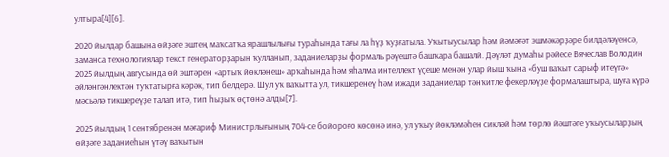ултыра[4][6].

2020 йылдар башына өйҙәге эштең маҡсатҡа ярашлылығы тураһында тағы ла һүҙ ҡуҙғатыла. Уҡытыусылар һәм йәмәғәт эшмәкәрҙәре билдәләүенсә, заманса технологиялар текст генераторҙарын ҡулланып, заданиеларҙы формаль рәүештә башҡара башалй. Дәүләт думаһы рәйесе Вячеслав Володин 2025 йылдың авгусында өй эштәрен «артыҡ йөкләнеш» арҡаһында һәм яһалма интеллект үҫеше менән улар йыш ҡына «буш ваҡыт сарыф итеүгә» әйләнгәнлектән туҡтатырға кәрәк, тип белдерә. Шул уҡ ваҡытта ул, тикшеренеү һәм ижади заданиелар тәнҡитле фекерләүҙе формалаштыра, шуға күрә мәсьәлә тикшереүҙе талап итә, тип һыҙыҡ өҫтөнә алды[7].

2025 йылдың 1 сентябренән мәғариф Министрлығының 704-се бойороғо көсөнә инә, ул уҡыу йөкләмәһен сикләй һәм төрлө йәштәге уҡыусыларҙың өйҙәге заданиеһын үтәү ваҡытын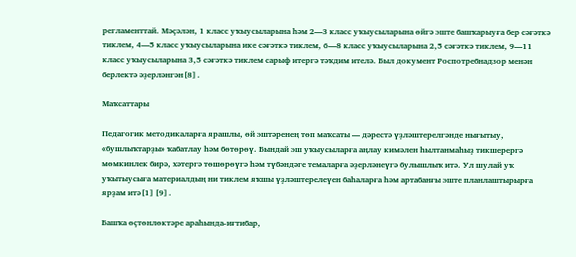регламенттай. Мәҫәлән, 1 класс уҡыусыларына һәм 2—3 класс уҡыусыларына өйгә эште башҡарыуға бер сәғәткә тиклем, 4—5 класс уҡыусыларына ике сәғәткә тиклем, 6—8 класс уҡыусыларына 2,5 сәғәткә тиклем, 9—11 класс уҡыусыларына 3,5 сәғәткә тиклем сарыф итергә тәҡдим ителә. Был документ Роспотребнадзор менән берлектә әҙерләнгән[8].

Маҡсаттары

Педагогик методикаларға ярашлы, өй эштәренең төп маҡсаты — дәрестә үҙләштерелгәнде нығытыу, «бушлыҡтарҙы» ҡабатлау һәм бөтөрөү. Бындай эш уҡыусыларға аңлау кимәлен һылтанмаһыҙ тикшерергә мөмкинлек бирә, хәтергә төшөрөүгә һәм түбәндәге темаларға әҙерләнеүгә булышлыҡ итә. Ул шулай уҡ уҡытыусыға материалдың ни тиклем яҡшы үҙләштерелеүен баһаларға һәм артабанғы эште планлаштырырға ярҙам итә[1][9].

Башҡа өҫтөнлөктәре араһында-иғтибар,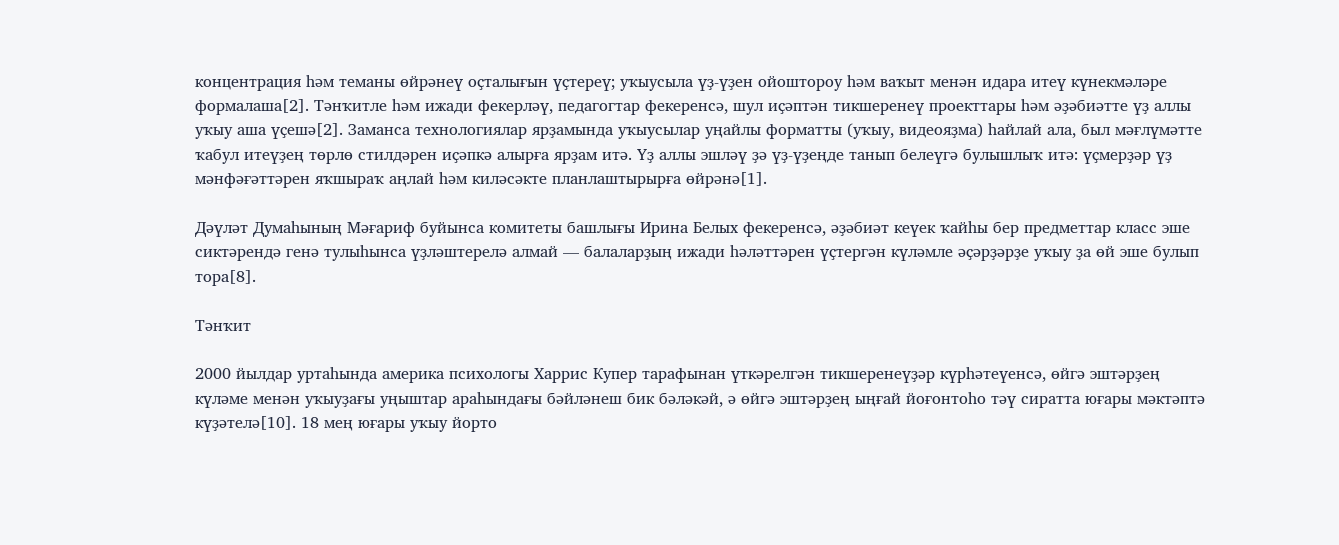концентрация һәм теманы өйрәнеү оҫталығын үҫтереү; уҡыусыла үҙ-үҙен ойоштороу һәм ваҡыт менән идара итеү күнекмәләре формалаша[2]. Тәнҡитле һәм ижади фекерләү, педагогтар фекеренсә, шул иҫәптән тикшеренеү проекттары һәм әҙәбиәтте үҙ аллы уҡыу аша үҫешә[2]. Заманса технологиялар ярҙамында уҡыусылар уңайлы форматты (уҡыу, видеояҙма) һайлай ала, был мәғлүмәтте ҡабул итеүҙең төрлө стилдәрен иҫәпкә алырға ярҙам итә. Үҙ аллы эшләү ҙә үҙ-үҙеңде танып белеүгә булышлыҡ итә: үҫмерҙәр үҙ мәнфәғәттәрен яҡшыраҡ аңлай һәм киләсәкте планлаштырырға өйрәнә[1].

Дәүләт Думаһының Мәғариф буйынса комитеты башлығы Ирина Белых фекеренсә, әҙәбиәт кеүек ҡайһы бер предметтар класс эше сиктәрендә генә тулыһынса үҙләштерелә алмай — балаларҙың ижади һәләттәрен үҫтергән күләмле әҫәрҙәрҙе уҡыу ҙа өй эше булып тора[8].

Тәнҡит

2000 йылдар уртаһында америка психологы Харрис Купер тарафынан үткәрелгән тикшеренеүҙәр күрһәтеүенсә, өйгә эштәрҙең күләме менән уҡыуҙағы уңыштар араһындағы бәйләнеш бик бәләкәй, ә өйгә эштәрҙең ыңғай йоғонтоһо тәү сиратта юғары мәктәптә күҙәтелә[10]. 18 мең юғары уҡыу йорто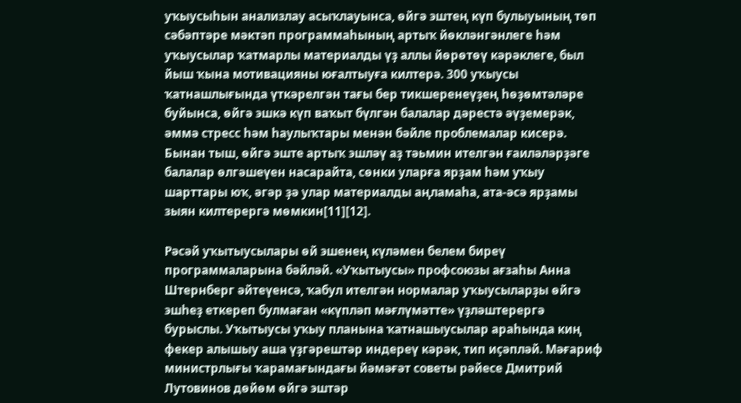уҡыусыһын анализлау асыҡлауынса, өйгә эштең күп булыуының төп сәбәптәре мәктәп программаһының артыҡ йөкләнгәнлеге һәм уҡыусылар ҡатмарлы материалды үҙ аллы йөрөтөү кәрәклеге, был йыш ҡына мотивацияны юғалтыуға килтерә. 300 уҡыусы ҡатнашлығында үткәрелгән тағы бер тикшеренеүҙең һөҙөмтәләре буйынса, өйгә эшкә күп ваҡыт бүлгән балалар дәрестә әүҙемерәк, әммә стресс һәм һаулыҡтары менән бәйле проблемалар кисерә. Бынан тыш, өйгә эште артыҡ эшләү аҙ тәьмин ителгән ғаиләләрҙәге балалар өлгәшеүен насарайта, сөнки уларға ярҙам һәм уҡыу шарттары юҡ, әгәр ҙә улар материалды аңламаһа, ата-әсә ярҙамы зыян килтерергә мөмкин[11][12].

Рәсәй уҡытыусылары өй эшенең күләмен белем биреү программаларына бәйләй. «Уҡытыусы» профсоюзы ағзаһы Анна Штернберг әйтеүенсә, ҡабул ителгән нормалар уҡыусыларҙы өйгә эшһеҙ еткереп булмаған «күпләп мәғлүмәтте» үҙләштерергә бурыслы. Уҡытыусы уҡыу планына ҡатнашыусылар араһында киң фекер алышыу аша үҙгәрештәр индереү кәрәк, тип иҫәпләй. Мәғариф министрлығы ҡарамағындағы йәмәғәт советы рәйесе Дмитрий Лутовинов дөйөм өйгә эштәр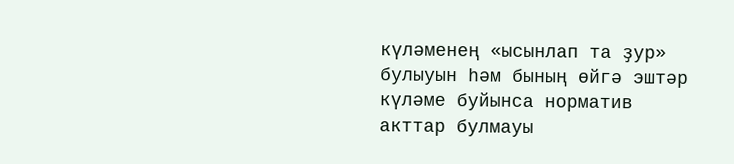күләменең «ысынлап та ҙур» булыуын һәм бының өйгә эштәр күләме буйынса норматив акттар булмауы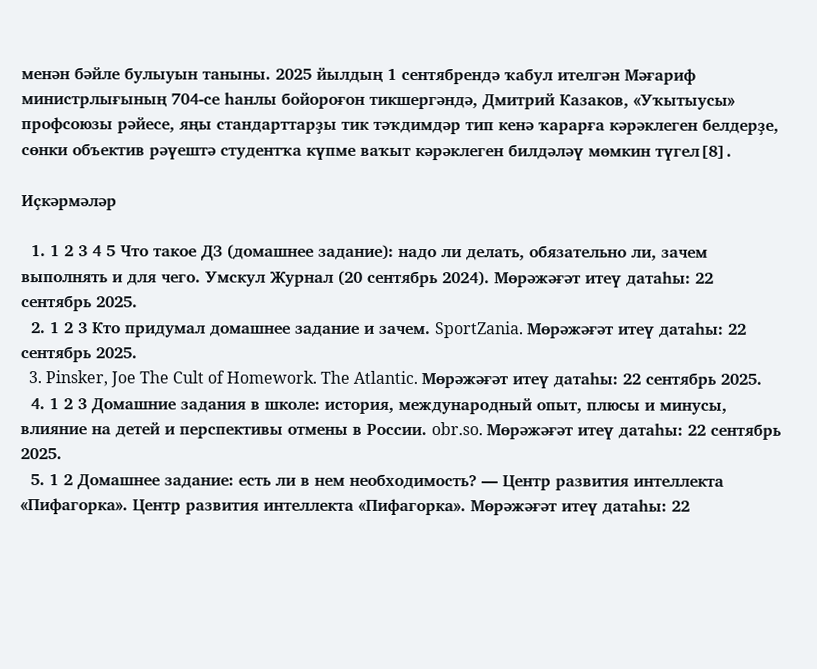менән бәйле булыуын таныны. 2025 йылдың 1 сентябрендә ҡабул ителгән Мәғариф министрлығының 704-се һанлы бойороғон тикшергәндә, Дмитрий Казаков, «Уҡытыусы» профсоюзы рәйесе, яңы стандарттарҙы тик тәҡдимдәр тип кенә ҡарарға кәрәклеген белдерҙе, сөнки объектив рәүештә студентҡа күпме ваҡыт кәрәклеген билдәләү мөмкин түгел[8].

Иҫкәрмәләр

  1. 1 2 3 4 5 Что такое ДЗ (домашнее задание): надо ли делать, обязательно ли, зачем выполнять и для чего. Умскул Журнал (20 сентябрь 2024). Мөрәжәғәт итеү датаһы: 22 сентябрь 2025.
  2. 1 2 3 Кто придумал домашнее задание и зачем. SportZania. Мөрәжәғәт итеү датаһы: 22 сентябрь 2025.
  3. Pinsker, Joe The Cult of Homework. The Atlantic. Мөрәжәғәт итеү датаһы: 22 сентябрь 2025.
  4. 1 2 3 Домашние задания в школе: история, международный опыт, плюсы и минусы, влияние на детей и перспективы отмены в России. obr.so. Мөрәжәғәт итеү датаһы: 22 сентябрь 2025.
  5. 1 2 Домашнее задание: есть ли в нем необходимость? — Центр развития интеллекта «Пифагорка». Центр развития интеллекта «Пифагорка». Мөрәжәғәт итеү датаһы: 22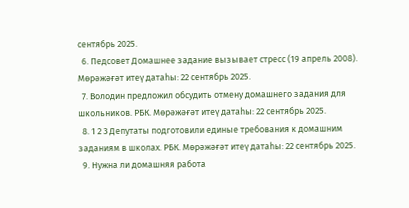сентябрь 2025.
  6. Педсовет Домашнее задание вызывает стресс (19 апрель 2008). Мөрәжәғәт итеү датаһы: 22 сентябрь 2025.
  7. Володин предложил обсудить отмену домашнего задания для школьников. РБК. Мөрәжәғәт итеү датаһы: 22 сентябрь 2025.
  8. 1 2 3 Депутаты подготовили единые требования к домашним заданиям в школах. РБК. Мөрәжәғәт итеү датаһы: 22 сентябрь 2025.
  9. Нужна ли домашняя работа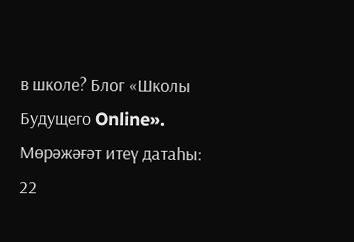в школе? Блог «Школы Будущего Online». Мөрәжәғәт итеү датаһы: 22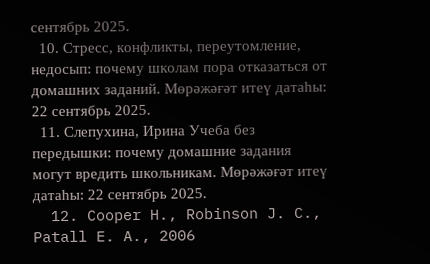сентябрь 2025.
  10. Стресс, конфликты, переутомление, недосып: почему школам пора отказаться от домашних заданий. Мөрәжәғәт итеү датаһы: 22 сентябрь 2025.
  11. Слепухина, Ирина Учеба без передышки: почему домашние задания могут вредить школьникам. Мөрәжәғәт итеү датаһы: 22 сентябрь 2025.
  12. Cooper H., Robinson J. C., Patall E. A., 2006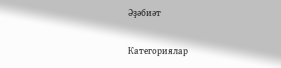Әҙәбиәт

Категориялар